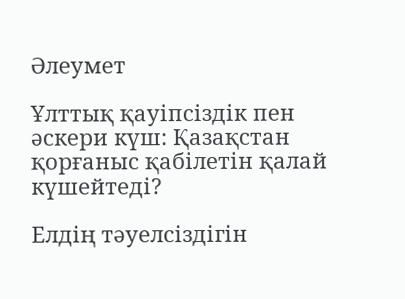Әлеумет

Ұлттық қауіпсіздік пен әскери күш: Қазақстан қорғаныс қабілетін қалай күшейтеді?

Елдің тәуелсіздігін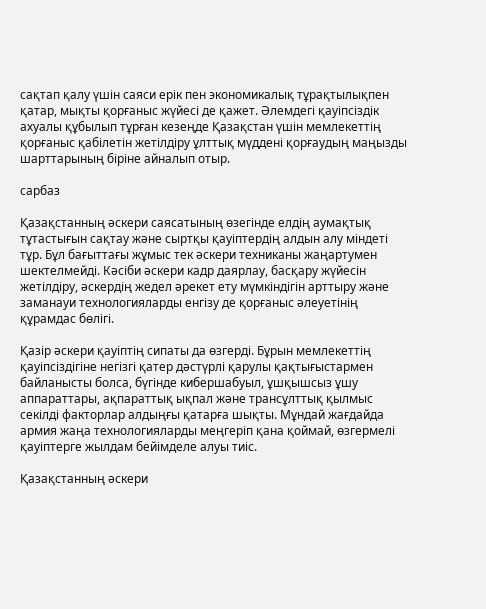сақтап қалу үшін саяси ерік пен экономикалық тұрақтылықпен қатар, мықты қорғаныс жүйесі де қажет. Әлемдегі қауіпсіздік ахуалы құбылып тұрған кезеңде Қазақстан үшін мемлекеттің қорғаныс қабілетін жетілдіру ұлттық мүддені қорғаудың маңызды шарттарының біріне айналып отыр.

сарбаз

Қазақстанның әскери саясатының өзегінде елдің аумақтық тұтастығын сақтау және сыртқы қауіптердің алдын алу міндеті тұр. Бұл бағыттағы жұмыс тек әскери техниканы жаңартумен шектелмейді. Кәсіби әскери кадр даярлау, басқару жүйесін жетілдіру, әскердің жедел әрекет ету мүмкіндігін арттыру және заманауи технологияларды енгізу де қорғаныс әлеуетінің құрамдас бөлігі.

Қазір әскери қауіптің сипаты да өзгерді. Бұрын мемлекеттің қауіпсіздігіне негізгі қатер дәстүрлі қарулы қақтығыстармен байланысты болса, бүгінде кибершабуыл, ұшқышсыз ұшу аппараттары, ақпараттық ықпал және трансұлттық қылмыс секілді факторлар алдыңғы қатарға шықты. Мұндай жағдайда армия жаңа технологияларды меңгеріп қана қоймай, өзгермелі қауіптерге жылдам бейімделе алуы тиіс.

Қазақстанның әскери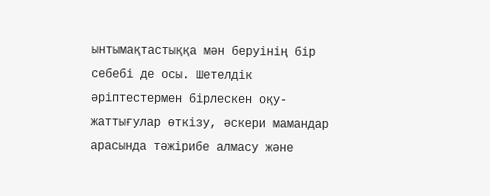ынтымақтастыққа мән беруінің бір себебі де осы. Шетелдік әріптестермен бірлескен оқу-жаттығулар өткізу, әскери мамандар арасында тәжірибе алмасу және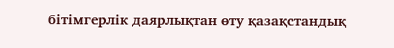бітімгерлік даярлықтан өту қазақстандық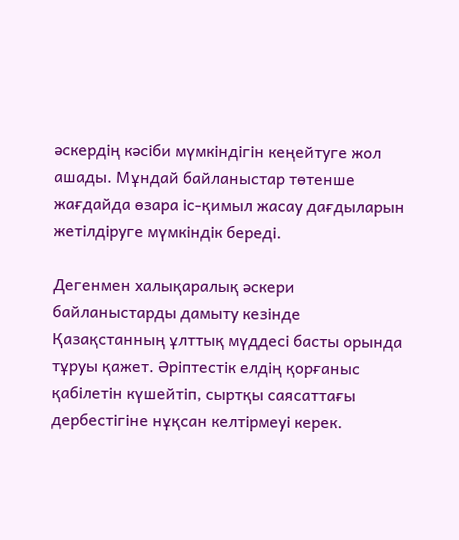әскердің кәсіби мүмкіндігін кеңейтуге жол ашады. Мұндай байланыстар төтенше жағдайда өзара іс-қимыл жасау дағдыларын жетілдіруге мүмкіндік береді.

Дегенмен халықаралық әскери байланыстарды дамыту кезінде Қазақстанның ұлттық мүддесі басты орында тұруы қажет. Әріптестік елдің қорғаныс қабілетін күшейтіп, сыртқы саясаттағы дербестігіне нұқсан келтірмеуі керек.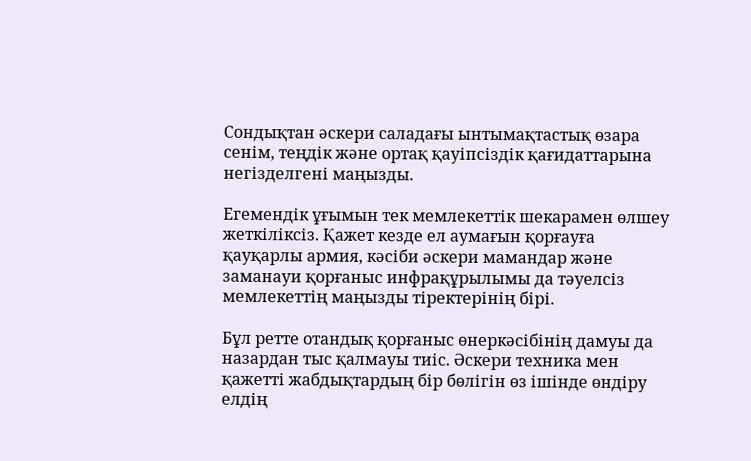Сондықтан әскери саладағы ынтымақтастық өзара сенім, теңдік және ортақ қауіпсіздік қағидаттарына негізделгені маңызды.

Егемендік ұғымын тек мемлекеттік шекарамен өлшеу жеткіліксіз. Қажет кезде ел аумағын қорғауға қауқарлы армия, кәсіби әскери мамандар және заманауи қорғаныс инфрақұрылымы да тәуелсіз мемлекеттің маңызды тіректерінің бірі.

Бұл ретте отандық қорғаныс өнеркәсібінің дамуы да назардан тыс қалмауы тиіс. Әскери техника мен қажетті жабдықтардың бір бөлігін өз ішінде өндіру елдің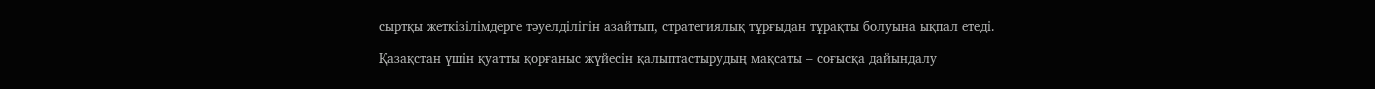сыртқы жеткізілімдерге тәуелділігін азайтып, стратегиялық тұрғыдан тұрақты болуына ықпал етеді.

Қазақстан үшін қуатты қорғаныс жүйесін қалыптастырудың мақсаты – соғысқа дайындалу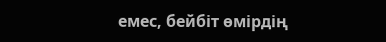емес, бейбіт өмірдің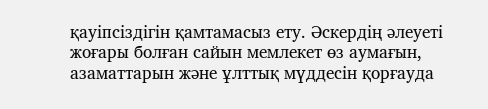қауіпсіздігін қамтамасыз ету. Әскердің әлеуеті жоғары болған сайын мемлекет өз аумағын, азаматтарын және ұлттық мүддесін қорғауда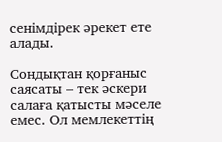сенімдірек әрекет ете алады.

Сондықтан қорғаныс саясаты – тек әскери салаға қатысты мәселе емес. Ол мемлекеттің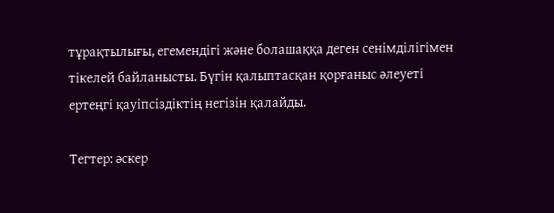тұрақтылығы, егемендігі және болашаққа деген сенімділігімен тікелей байланысты. Бүгін қалыптасқан қорғаныс әлеуеті ертеңгі қауіпсіздіктің негізін қалайды.

Тегтер: әскер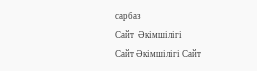сарбаз
Сайт  Әкімшілігі
Сайт Әкімшілігі Сайт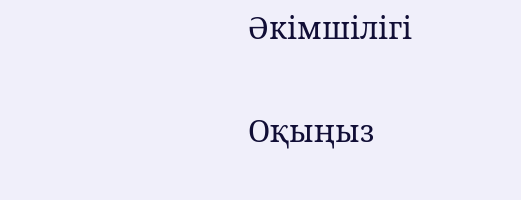Әкімшілігі

Оқыңыз